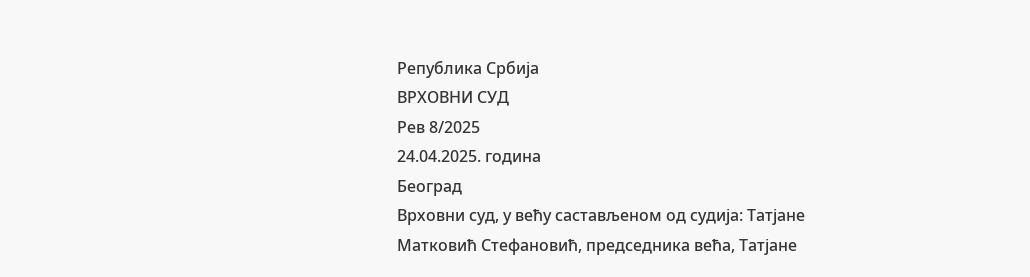Република Србија
ВРХОВНИ СУД
Рев 8/2025
24.04.2025. година
Београд
Врховни суд, у већу састављеном од судија: Татјане Матковић Стефановић, председника већа, Татјане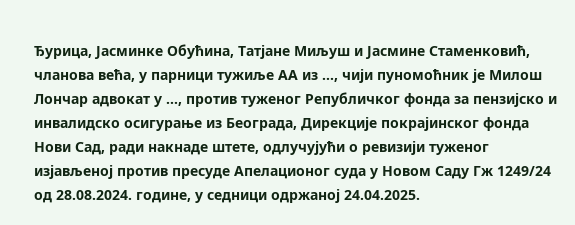Ђурица, Јасминке Обућина, Татјане Миљуш и Јасмине Стаменковић, чланова већа, у парници тужиље АА из ..., чији пуномоћник је Милош Лончар адвокат у ..., против туженог Републичког фонда за пензијско и инвалидско осигурање из Београда, Дирекције покрајинског фонда Нови Сад, ради накнаде штете, одлучујући о ревизији туженог изјављеној против пресуде Апелационог суда у Новом Саду Гж 1249/24 од 28.08.2024. године, у седници одржаној 24.04.2025.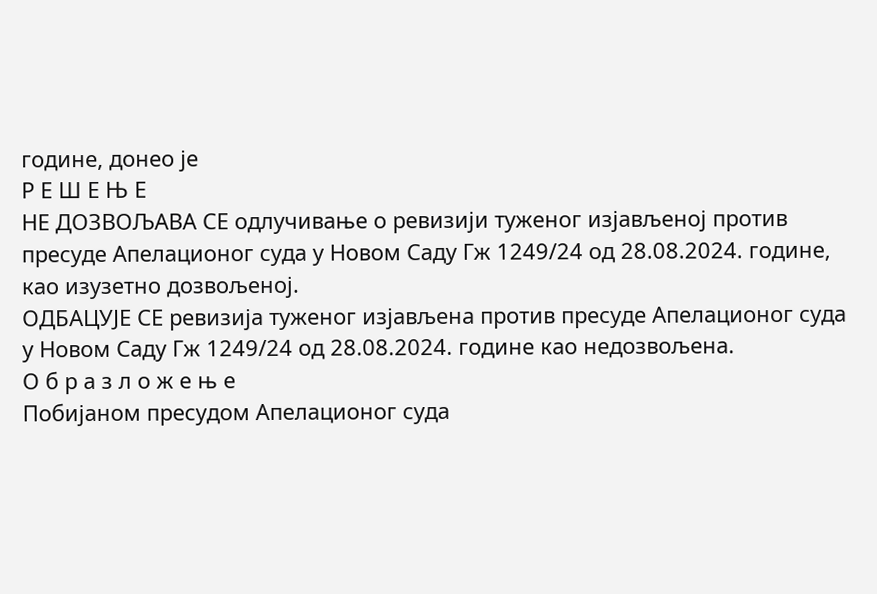године, донео је
Р Е Ш Е Њ Е
НЕ ДОЗВОЉАВА СЕ одлучивање о ревизији туженог изјављеној против пресуде Апелационог суда у Новом Саду Гж 1249/24 од 28.08.2024. године, као изузетно дозвољеној.
ОДБАЦУЈЕ СЕ ревизија туженог изјављенa против пресуде Апелационог суда у Новом Саду Гж 1249/24 од 28.08.2024. године као недозвољена.
О б р а з л о ж е њ е
Побијаном пресудом Апелационог суда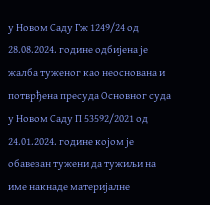у Новом Саду Гж 1249/24 од 28.08.2024. године одбијена је жалба туженог као неоснована и потврђена пресуда Основног суда у Новом Саду П 53592/2021 од 24.01.2024. године којом је обавезан тужени да тужиљи на име накнаде материјалне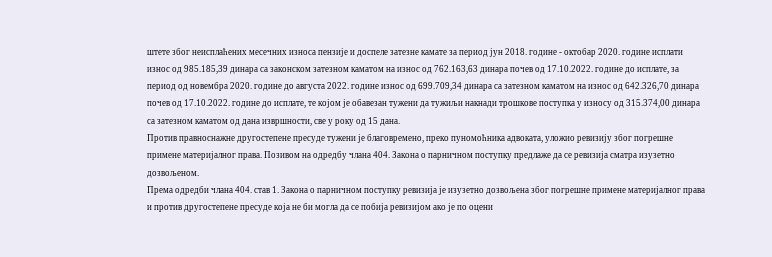штете због неисплаћених месечних износа пензије и доспеле затезне камате за период јун 2018. године - октобар 2020. године исплати износ од 985.185,39 динара са законском затезном каматом на износ од 762.163,63 динара почев од 17.10.2022. године до исплате, за период од новембра 2020. године до августа 2022. године износ од 699.709,34 динара са затезном каматом на износ од 642.326,70 динара почев од 17.10.2022. године до исплате, те којом је обавезан тужени да тужиљи накнади трошкове поступка у износу од 315.374,00 динара са затезном каматом од дана извршности, све у року од 15 дана.
Против правноснажне другостепене пресуде тужени је благовремено, преко пуномоћника адвоката, уложио ревизију због погрешне примене материјалног права. Позивом на одредбу члана 404. Закона о парничном поступку предлаже да се ревизија сматра изузетно дозвољеном.
Према одредби члана 404. став 1. Закона о парничном поступку ревизија је изузетно дозвољена због погрешне примене материјалног права и против другостепене пресуде која не би могла да се побија ревизијом ако је по оцени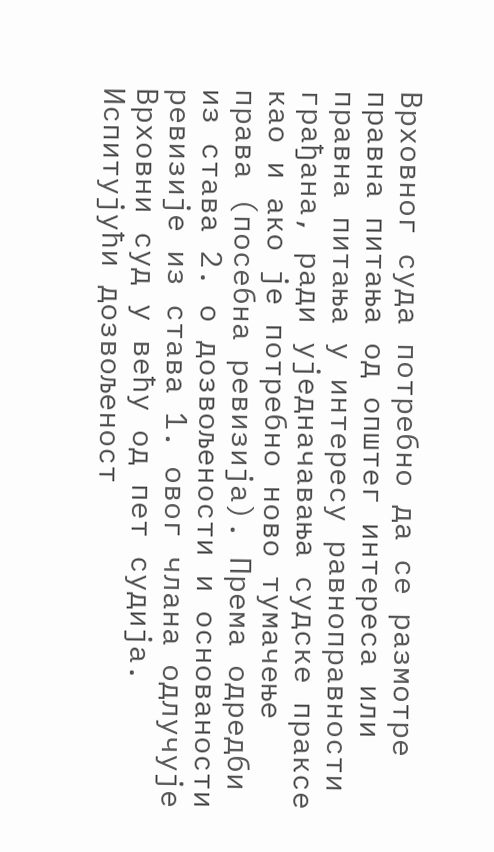Врховног суда потребно да се размотре правна питања од општег интереса или правна питања у интересу равноправности грађана, ради уједначавања судске праксе као и ако је потребно ново тумачење права (посебна ревизија). Према одредби из става 2. о дозвољености и основаности ревизије из става 1. овог члана одлучује Врховни суд у већу од пет судија.
Испитујући дозвољеност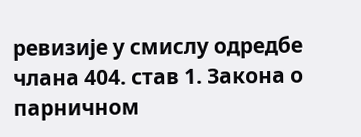ревизије у смислу одредбе члана 404. став 1. Закона о парничном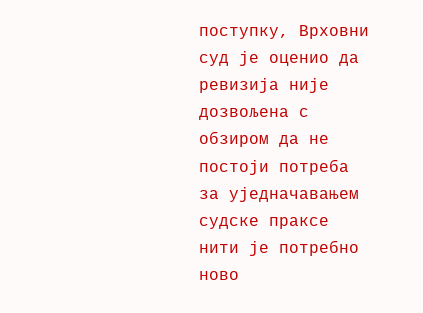поступку, Врховни суд је оценио да ревизија није дозвољена с обзиром да не постоји потреба за уједначавањем судске праксе нити је потребно ново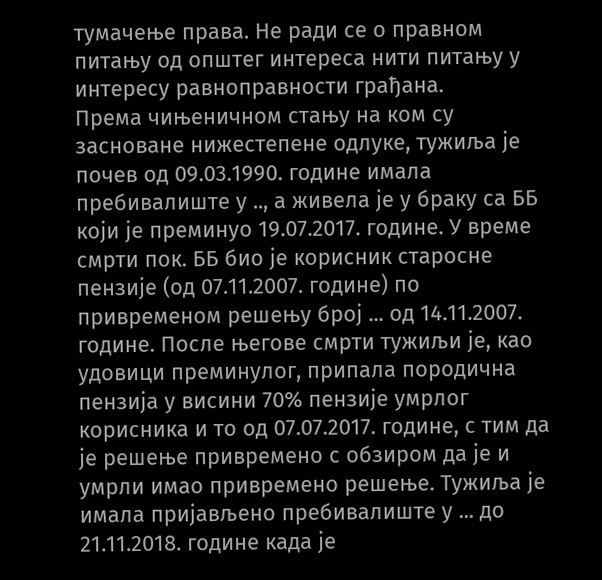тумачење права. Не ради се о правном питању од општег интереса нити питању у интересу равноправности грађана.
Према чињеничном стању на ком су засноване нижестепене одлуке, тужиља је почев од 09.03.1990. године имала пребивалиште у .., а живела је у браку са ББ који је преминуо 19.07.2017. године. У време смрти пок. ББ био је корисник старосне пензије (од 07.11.2007. године) по привременом решењу број ... од 14.11.2007. године. После његове смрти тужиљи је, као удовици преминулог, припала породична пензија у висини 70% пензије умрлог корисника и то од 07.07.2017. године, с тим да је решење привремено с обзиром да је и умрли имао привремено решење. Тужиља је имала пријављено пребивалиште у ... до 21.11.2018. године када је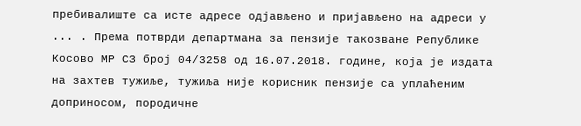пребивалиште са исте адресе одјављено и пријављено на адреси у ... . Према потврди департмана за пензије такозване Републике Косово МР СЗ број 04/3258 од 16.07.2018. године, која је издата на захтев тужиље, тужиља није корисник пензије са уплаћеним доприносом, породичне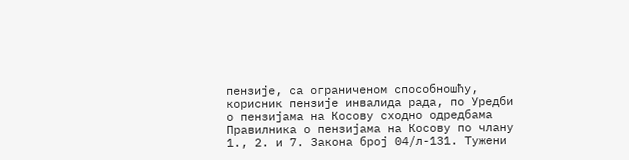пензије, са ограниченом способношћу, корисник пензије инвалида рада, по Уредби о пензијама на Косову сходно одредбама Правилника о пензијама на Косову по члану 1., 2. и 7. Закона број 04/л-131. Тужени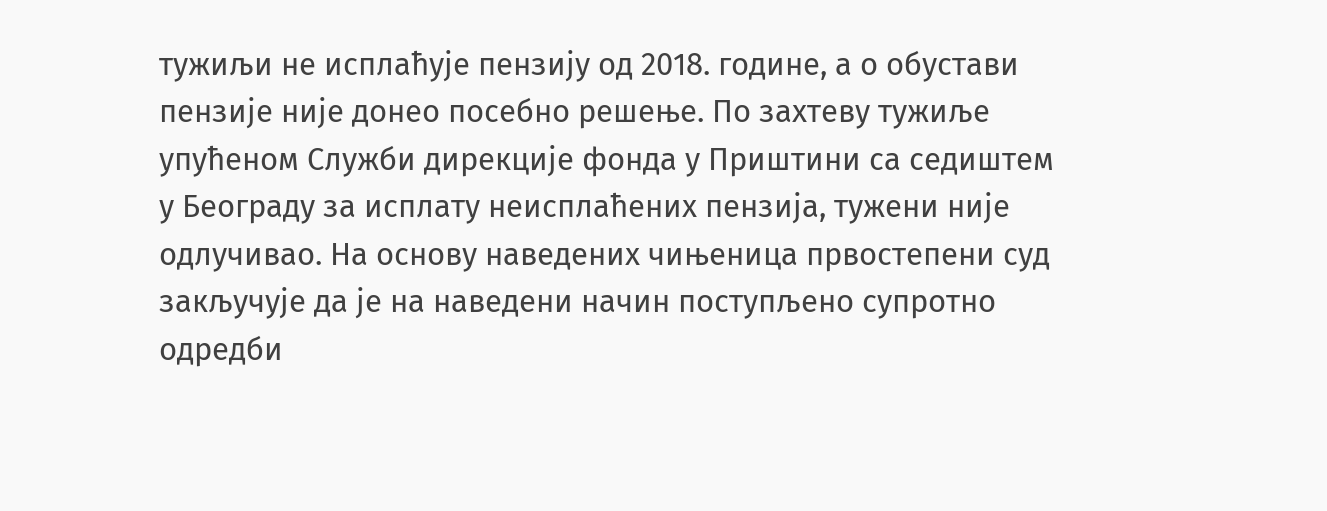тужиљи не исплаћује пензију од 2018. године, а о обустави пензије није донео посебно решење. По захтеву тужиље упућеном Служби дирекције фонда у Приштини са седиштем у Београду за исплату неисплаћених пензија, тужени није одлучивао. На основу наведених чињеница првостепени суд закључује да је на наведени начин поступљено супротно одредби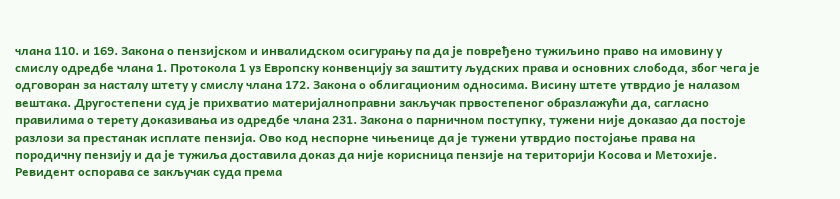члана 110. и 169. Закона о пензијском и инвалидском осигурању па да је повређено тужиљино право на имовину у смислу одредбе члана 1. Протокола 1 уз Европску конвенцију за заштиту људских права и основних слобода, због чега је одговоран за насталу штету у смислу члана 172. Закона о облигационим односима. Висину штете утврдио је налазом вештака. Другостепени суд је прихватио материјалноправни закључак првостепеног образлажући да, сагласно правилима о терету доказивања из одредбе члана 231. Закона о парничном поступку, тужени није доказао да постоје разлози за престанак исплате пензија. Ово код неспорне чињенице да је тужени утврдио постојање права на породичну пензију и да је тужиља доставила доказ да није корисница пензије на територији Косова и Метохије.
Ревидент оспорава се закључак суда према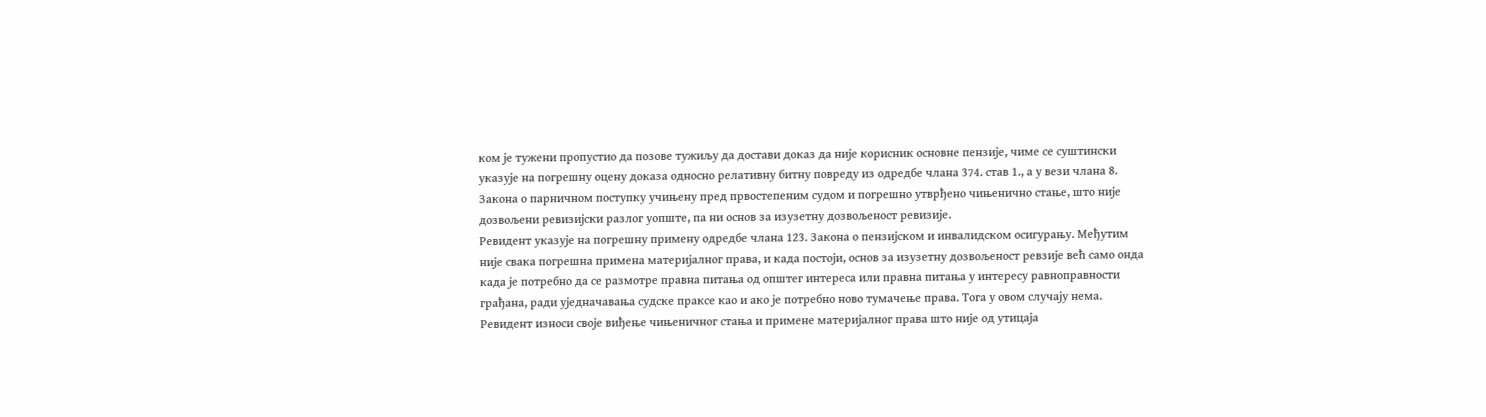ком је тужени пропустио да позове тужиљу да достави доказ да није корисник основне пензије, чиме се суштински указује на погрешну оцену доказа односно релативну битну повреду из одредбе члана 374. став 1., а у вези члана 8. Закона о парничном поступку учињену пред првостепеним судом и погрешно утврђено чињенично стање, што није дозвољени ревизијски разлог уопште, па ни основ за изузетну дозвољеност ревизије.
Ревидент указује на погрешну примену одредбе члана 123. Закона о пензијском и инвалидском осигурању. Међутим није свака погрешна примена материјалног права, и када постоји, основ за изузетну дозвољеност ревзије већ само онда када је потребно да се размотре правна питања од општег интереса или правна питања у интересу равноправности грађана, ради уједначавања судске праксе као и ако је потребно ново тумачење права. Тога у овом случају нема. Ревидент износи своје виђење чињеничног стања и примене материјалног права што није од утицаја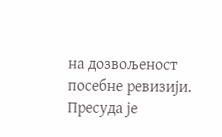на дозвољеност посебне ревизији. Пресуда је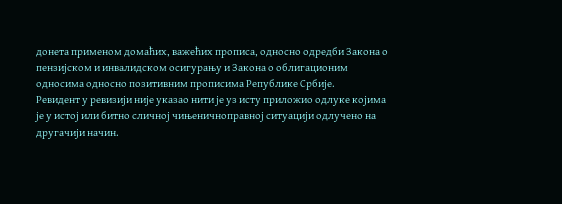донета применом домаћих, важећих прописа, односно одредби Закона о пензијском и инвалидском осигурању и Закона о облигационим односима односно позитивним прописима Републике Србије.
Ревидент у ревизији није указао нити је уз исту приложио одлуке којима је у истој или битно сличној чињеничноправној ситуацији одлучено на другачији начин.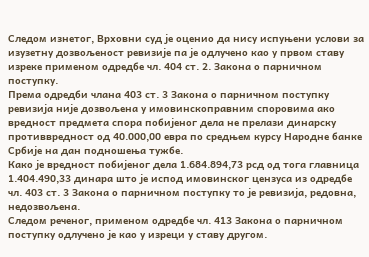Следом изнетог, Врховни суд је оценио да нису испуњени услови за изузетну дозвољеност ревизије па је одлучено као у првом ставу изреке применом одредбе чл. 404 ст. 2. Закона о парничном поступку.
Према одредби члана 403 ст. 3 Закона о парничном поступку ревизија није дозвољена у имовинскоправним споровима ако вредност предмета спора побијеног дела не прелази динарску противвредност од 40.000,00 евра по средњем курсу Народне банке Србије на дан подношења тужбе.
Како је вредност побијеног дела 1.684.894,73 рсд од тога главница 1.404.490,33 динара што је испод имовинског цензуса из одредбе чл. 403 ст. 3 Закона о парничном поступку то је ревизија, редовна, недозвољена.
Следом реченог, применом одредбе чл. 413 Закона о парничном поступку одлучено је као у изреци у ставу другом.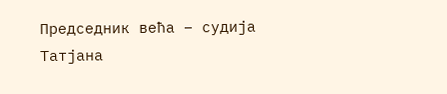Председник већа – судија
Татјана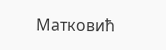Матковић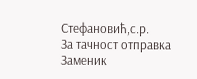Стефановић,с.р.
За тачност отправка
Заменик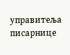управитеља писарнице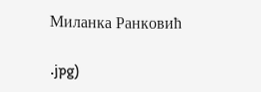Миланка Ранковић

.jpg)